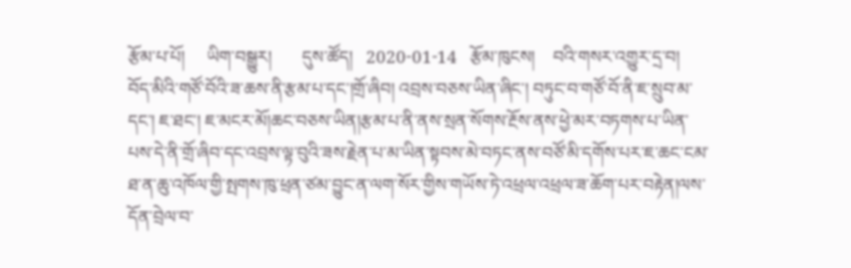རྩོམ་པ་པོ།     ཡིག་བསྒྱུར།       དུས་ཚོད།   2020-01-14   རྩོམ་ཁུངས།    བའི་གསར་འགྱུར་དྲ་བ།
བོད་མིའི་གཙོ་བོའི་ཟ་ཆས་ནི་རྩམ་པ་དང་།གྲོ་ཞིབ། འབྲས་བཅས་ཡིན་ཞིང་། བཏུང་བ་གཙོ་བོ་ནི་ཇ་སྲུབ་མ་དང་། ཇ་ཐང་། ཇ་མངར་མོ།ཆང་བཅས་ཡིན།རྩམ་པ་ནི་ནས་སྲན་སོགས་རྔོས་ནས་ཕྱེ་མར་བཏགས་པ་ཡིན་པས་དེ་ནི་གྲོ་ཞིབ་དང་འབྲས་ལྟ་བུའི་ཟས་རྗེན་པ་མ་ཡིན་སྟབས་མེ་བཏང་ནས་བཙོ་མི་དགོས་པར་ཇ་ཆང་ངམ་ཐ་ན་ཆུ་འཁོལ་གྱི་སྤགས་ཁུ་ཕྲན་ཙམ་བྱུང་ན་ལག་སོར་གྱིས་གཡོས་ཏེ་འཕྲལ་འཕྲལ་ཟ་ཆོག་པར་བརྟེན།ལས་དོན་བྲེལ་བ་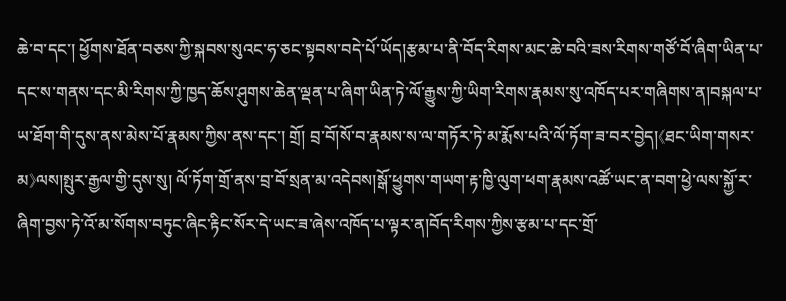ཆེ་བ་དང་། ཕྱོགས་ཐོན་བཅས་ཀྱི་སྐབས་སུའང་ཧ་ཅང་སྟབས་བདེ་པོ་ཡོད།རྩམ་པ་ནི་བོད་རིགས་མང་ཆེ་བའི་ཟས་རིགས་གཙོ་བོ་ཞིག་ཡིན་པ་དང་ས་གནས་དང་མི་རིགས་ཀྱི་ཁྱད་ཆོས་ཤུགས་ཆེན་ལྡན་པ་ཞིག་ཡིན་ཏེ་ལོ་རྒྱུས་ཀྱི་ཡིག་རིགས་རྣམས་སུ་འཁོད་པར་གཞིགས་ན།བསྐལ་པ་ཡ་ཐོག་གི་དུས་ནས་མེས་པོ་རྣམས་ཀྱིས་ནས་དང་། གྲོ། བྲ་བོ།སོ་བ་རྣམས་ས་ལ་གཏོར་ཏེ་མ་རྨོས་པའི་ལོ་ཏོག་ཟ་བར་བྱེད།《ཐང་ཡིག་གསར་མ》ལས།སྤུར་རྒྱལ་གྱི་དུས་སུ། ལོ་ཏོག་གྲོ་ནས་བྲ་བོ་སྲན་མ་འདེབས།སྒོ་ཕྱུགས་གཡག་རྟ་ཁྱི་ལུག་ཕག་རྣམས་འཚོ་ཡང་ན་བག་ཕྱེ་ལས་སྐྱོ་ར་ཞིག་བྱས་ཏེ་འོ་མ་སོགས་བཏུང་ཞིང་རྟིང་སོར་དེ་ཡང་ཟ་ཞེས་འཁོད་པ་ལྟར་ན།བོད་རིགས་ཀྱིས་རྩམ་པ་དང་གྲོ་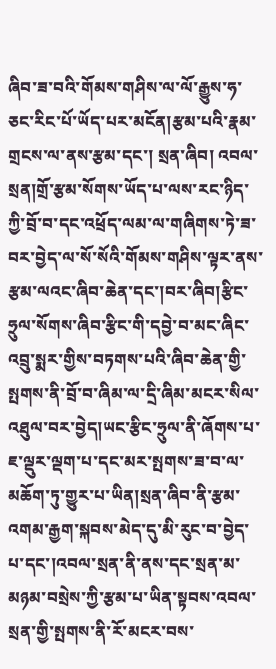ཞིབ་ཟ་བའི་གོམས་གཤིས་ལ་ལོ་རྒྱུས་ཧ་ཅང་རིང་པོ་ཡོད་པར་མངོན།རྩམ་པའི་རྣམ་གྲངས་ལ་ནས་རྩམ་དང་། སྲན་ཞིབ། འབལ་སྲན།གྲོ་རྩམ་སོགས་ཡོད་པ་ལས་རང་ཉིད་ཀྱི་བྲོ་བ་དང་འཕྲོད་ལམ་ལ་གཞིགས་ཏེ་ཟ་བར་བྱེད་ལ་སོ་སོའི་གོམས་གཤིས་ལྟར་ནས་རྩམ་ལའང་ཞིབ་ཆེན་དང་།བར་ཞིབ།རྩིང་ཧྲུལ་སོགས་ཞིབ་རྩིང་གི་དབྱེ་བ་མང་ཞིང་འབྲུ་སྨར་གྱིས་བཏགས་པའི་ཞིབ་ཆེན་གྱི་སྤགས་ནི་བྲོ་བ་ཞིམ་ལ་དྲི་ཞིམ་མངར་སིལ་འཐུལ་བར་བྱེད།ཡང་རྩིང་ཧྲུལ་ནི་ཞོགས་པ་ཇ་ལྡུར་ལྡག་པ་དང་མར་སྤགས་ཟ་བ་ལ་མཆོག་ཏུ་གྱུར་པ་ཡིན།སྲན་ཞིབ་ནི་རྩམ་འགམ་རྒྱག་སྐབས་མེད་དུ་མི་རུང་བ་བྱེད་པ་དང་།འབལ་སྲན་ནི་ནས་དང་སྲན་མ་མཉམ་བསྲེས་ཀྱི་རྩམ་པ་ཡིན་སྟབས་འབལ་སྲན་གྱི་སྤགས་ནི་རོ་མངར་བས་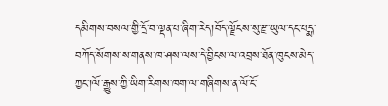དམིགས་བསལ་གྱི་དྲོ་བ་ལྡན་པ་ཞིག་རེད།བོད་ལྗོངས་སུ་རྫ་ཡུལ་དང་པདྨ་བཀོད་སོགས་ས་གནས་ཁ་ཤས་ལས་དེ་བྱིངས་ལ་འབྲས་ཐོན་ཁུངས་མེད་ཀྱང་།ལོ་རྒྱུས་ཀྱི་ཡིག་རིགས་ཁག་ལ་གཞིགས་ན་ལོ་ངོ་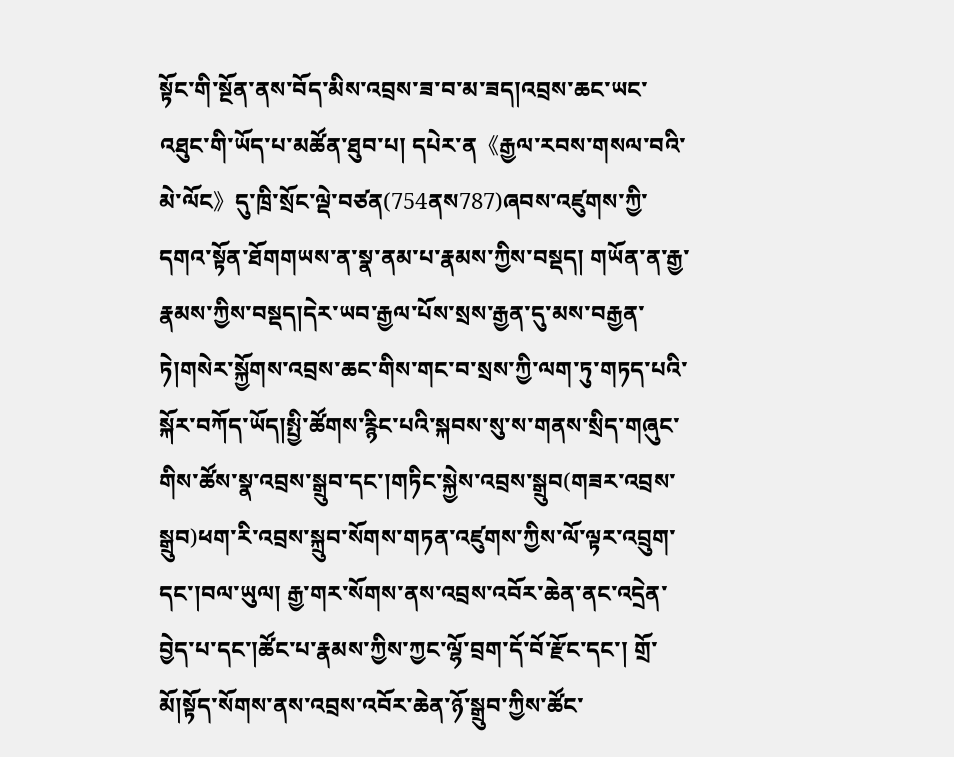སྟོང་གི་སྔོན་ནས་བོད་མིས་འབྲས་ཟ་བ་མ་ཟད།འབྲས་ཆང་ཡང་འཐུང་གི་ཡོད་པ་མཚོན་ཐུབ་པ། དཔེར་ན《རྒྱལ་རབས་གསལ་བའི་མེ་ལོང》དུ་ཁྲི་སྲོང་ལྡེ་བཙན(754ནས787)ཞབས་འཛུགས་ཀྱི་དགའ་སྟོན་ཐོགགཡས་ན་སྣ་ནམ་པ་རྣམས་ཀྱིས་བསྡད། གཡོན་ན་རྒྱ་རྣམས་ཀྱིས་བསྡད།དེར་ཡབ་རྒྱལ་པོས་སྲས་རྒྱན་དུ་མས་བརྒྱན་ཏེ།གསེར་སྐྱོགས་འབྲས་ཆང་གིས་གང་བ་སྲས་ཀྱི་ལག་ཏུ་གཏད་པའི་སྐོར་བཀོད་ཡོད།སྤྱི་ཚོགས་རྙིང་པའི་སྐབས་སུ་ས་གནས་སྲིད་གཞུང་གིས་ཚོས་སྣ་འབྲས་སྒྲུབ་དང་།གཏིང་སྐྱེས་འབྲས་སྒྲུབ(གཟར་འབྲས་སྒྲུབ)ཕག་རི་འབྲས་སྐྲུབ་སོགས་གཏན་འཛུགས་ཀྱིས་ལོ་ལྟར་འབྲུག་དང་།བལ་ཡུལ། རྒྱ་གར་སོགས་ནས་འབྲས་འབོར་ཆེན་ནང་འདྲེན་བྱེད་པ་དང་།ཚོང་པ་རྣམས་ཀྱིས་ཀྱང་ལྷོ་བྲག་དོ་བོ་རྫོང་དང་། གྲོ་མོ།སྟོད་སོགས་ནས་འབྲས་འབོར་ཆེན་ཉོ་སྒྲུབ་ཀྱིས་ཚོང་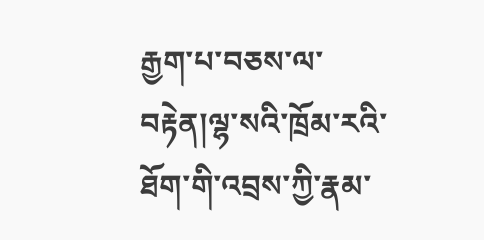རྒྱག་པ་བཅས་ལ་བརྟེན།ལྷ་སའི་ཁྲོམ་རའི་ཐོག་གི་འབྲས་ཀྱི་རྣམ་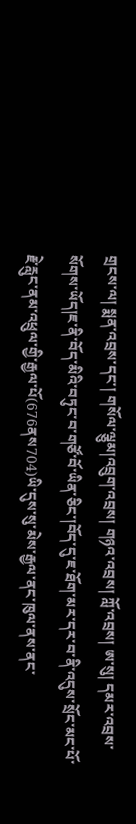གྲངས་ལ། སྨན་འབྲས་དང་། གསོལ་ལྕུམ།འབྲུག་འབྲས། གཉའ་འབྲས། ཀློ་འབྲས། ཨ་སུ། དམར་འབྲས་སོགས་ཡོད།ཇ་ནི་བོད་མིའི་བཏུང་བ་གཙོ་བོ་ཡིན་ཅིང་།བོད་དུ་ཇ་ཐོག་མར་དར་བ་ནི་འདུས་སྲོང་མང་པོ་རྗེ་རླུང་ནམ་འཕྲུལ་གྱི་རྒྱལ་པོ(676ནས704)ཡི་དུས་སུ་མེས་རྒྱལ་ནང་ཁུལ་ནས་ནང་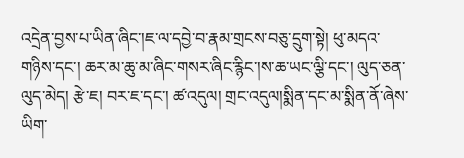འདྲེན་བྱས་པ་ཡིན་ཞིང་།ཇ་ལ་དབྱེ་བ་རྣམ་གྲངས་བཅུ་དྲུག་སྟེ། ཕུ་མདའ་གཉིས་དང་། ཆར་མ་ཆུ་མ་ཞིང་གསར་ཞིང་རྙིང་།ས་ཆ་ཡང་ལྕི་དང་། ལུད་ཅན་ལུད་མེད། རྩེ་ཇ། བར་ཇ་དང་། ཚ་འདུལ། གྲང་འདུལ།སྨིན་དང་མ་སྨིན་ནོ་ཞེས་ཡིག་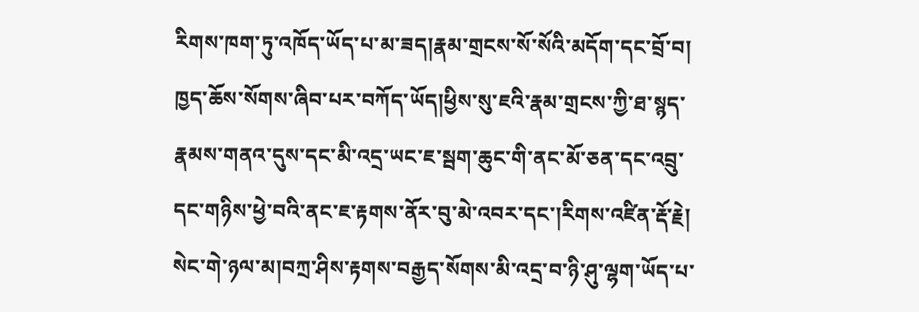རིགས་ཁག་ཏུ་འཁོད་ཡོད་པ་མ་ཟད།རྣམ་གྲངས་སོ་སོའི་མདོག་དང་བྲོ་བ། ཁྱད་ཆོས་སོགས་ཞིབ་པར་བཀོད་ཡོད།ཕྱིས་སུ་ཇའི་རྣམ་གྲངས་ཀྱི་ཐ་སྙད་རྣམས་གནའ་དུས་དང་མི་འདྲ་ཡང་ཇ་སྦག་ཆུང་གི་ནང་མོ་ཅན་དང་འབྲུ་དང་གཉིས་ཕྱེ་བའི་ནང་ཇ་རྟགས་ནོར་བུ་མེ་འབར་དང་།རིགས་འཛིན་རྡོ་རྗེ། སེང་གེ་ཉལ་མ།བཀྲ་ཤིས་རྟགས་བརྒྱད་སོགས་མི་འདྲ་བ་ཉི་ཤུ་ལྷག་ཡོད་པ་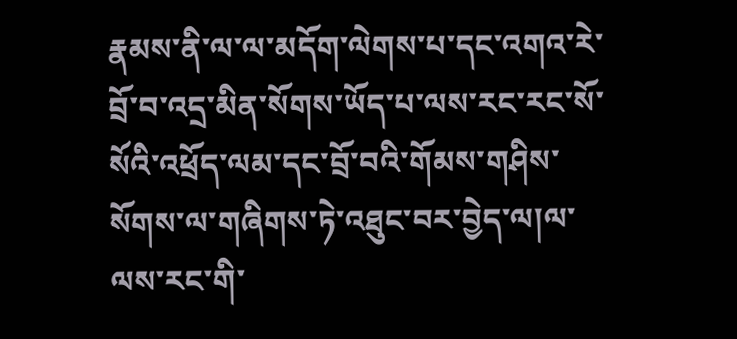རྣམས་ནི་ལ་ལ་མདོག་ལེགས་པ་དང་འགའ་རེ་བྲོ་བ་འདྲ་མིན་སོགས་ཡོད་པ་ལས་རང་རང་སོ་སོའི་འཕྲོད་ལམ་དང་བྲོ་བའི་གོམས་གཤིས་སོགས་ལ་གཞིགས་ཏེ་འཐུང་བར་བྱེད་ལ།ལ་ལས་རང་གི་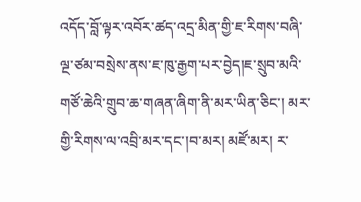འདོད་བློ་ལྟར་འབོར་ཚད་འདྲ་མིན་གྱི་ཇ་རིགས་བཞི་ལྔ་ཙམ་བསྲེས་ནས་ཇ་ཁུ་རྒྱག་པར་བྱེད།ཇ་སྲུབ་མའི་གཙོ་ཆེའི་གྲུབ་ཆ་གཞན་ཞིག་ནི་མར་ཡིན་ཅིང་། མར་གྱི་རིགས་ལ་འབྲི་མར་དང་།བ་མར། མཛོ་མར། ར་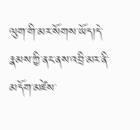ལུག་གི་མར་སོགས་ཡོད།དེ་རྣམས་ཀྱི་ནང་ནས་འབྲི་མར་ནི་མདོག་མཛེས་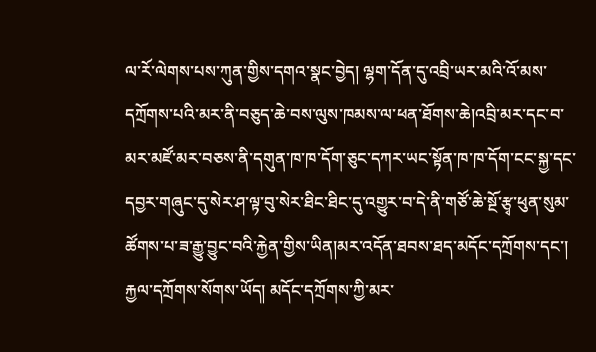ལ་རོ་ལེགས་པས་ཀུན་གྱིས་དགའ་སྣང་བྱེད། ལྷག་དོན་དུ་འབྲི་ཡར་མའི་འོ་མས་དཀྲོགས་པའི་མར་ནི་བཅུད་ཆེ་བས་ལུས་ཁམས་ལ་ཕན་ཐོགས་ཆེ།འབྲི་མར་དང་བ་མར་མཛོ་མར་བཅས་ནི་དགུན་ཁ་ཁ་དོག་ཅུང་དཀར་ཡང་སྟོན་ཁ་ཁ་དོག་ངང་སྐྱ་དང་དབྱར་གཞུང་དུ་སེར་ཤ་ལྟ་བུ་སེར་ཐིང་ཐིང་དུ་འགྱུར་བ་དེ་ནི་གཙོ་ཆེ་སྔོ་རྩྭ་ཕུན་སུམ་ཚོགས་པ་ཟ་རྒྱུ་བྱུང་བའི་རྐྱེན་གྱིས་ཡིན།མར་འདོན་ཐབས་ཐད་མདོང་དཀྲོགས་དང་། རྐྱལ་དཀྲོགས་སོགས་ཡོད། མདོང་དཀྲོགས་ཀྱི་མར་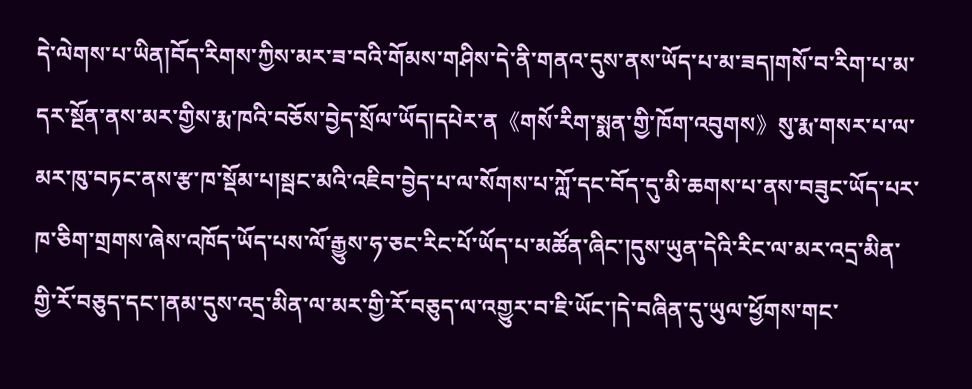དེ་ལེགས་པ་ཡིན།བོད་རིགས་ཀྱིས་མར་ཟ་བའི་གོམས་གཤིས་དེ་ནི་གནའ་དུས་ནས་ཡོད་པ་མ་ཟད།གསོ་བ་རིག་པ་མ་དར་སྔོན་ནས་མར་གྱིས་རྨ་ཁའི་བཅོས་བྱེད་སྲོལ་ཡོད།དཔེར་ན《གསོ་རིག་སྨན་གྱི་ཁོག་འབུགས》སུ་རྨ་གསར་པ་ལ་མར་ཁུ་བཏང་ནས་རྩ་ཁ་སྡོམ་པ།སྦང་མའི་འཇིབ་བྱེད་པ་ལ་སོགས་པ་ཀློ་དང་བོད་དུ་མི་ཆགས་པ་ནས་བཟུང་ཡོད་པར་ཁ་ཅིག་གྲགས་ཞེས་འཁོད་ཡོད་པས་ལོ་རྒྱུས་ཧ་ཅང་རིང་པོ་ཡོད་པ་མཚོན་ཞིང་།དུས་ཡུན་དེའི་རིང་ལ་མར་འདྲ་མིན་གྱི་རོ་བཅུད་དང་།ནམ་དུས་འདྲ་མིན་ལ་མར་གྱི་རོ་བཅུད་ལ་འགྱུར་བ་ཇི་ཡོང་།དེ་བཞིན་དུ་ཡུལ་ཕྱོགས་གང་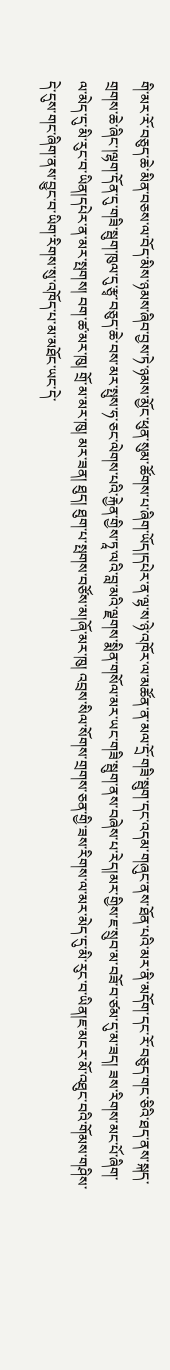གི་མར་རོ་བཅུད་ཆེ་མིན་བཅས་ལ་བོད་མིས་ཉམས་ཞིབ་བྱས་ཏེ་ཉམས་མྱོང་ཕུན་སུམ་ཚོགས་པ་ཞིག་ཡོད།དཔེར་ན་ལྷ་ས་ཉེ་འཁོར་ལ་མཚོན་ན་མལ་དྲོ་གཟི་སྦུག་དང་འདམ་གཞུང་ནས་ཐོན་པའི་མར་ནི་མདོག་དང་རོ་བཅུད་གང་ཅིའི་ཐད་ནས་སྐད་གྲགས་ཆེ་ཞིང་།ལྷག་དོན་དུ་གཟི་སྦུག་ཁུལ་དུ་རྩྭ་བཅུད་ཆེ་བས་མར་སྤུས་ཧ་ཅང་ལེགས་པའི་རྐྱེན་གྱིས་ཏཱ་ལའི་བླ་མའི་ལྗགས་སྨིན་གསོལ་མར་ཡང་གཟི་སྦུག་ནས་བཞེས་པ་རེད།མར་གྱིས་ཇ་སྲུབ་མ་བཟོ་བ་ཙམ་དུ་མ་ཟད། ཟས་རིགས་མང་པོ་ཞིག་ལ་མེད་དུ་མི་རུང་བ་ཡིན།དཔེར་ན་མར་སྤགས། བག་ཚ་མར་ཁུ། གྲོ་མ་མར་ཁུ། མར་ཟན། ཐུད། ཐུག་པ་སྤགས་བཙོས་མ།ཞོ་མར་ཁུ། འབྲས་སིལ་སོགས་གྲགས་ཅན་གྱི་ཟས་རིགས་ལ་མར་མེད་དུ་མི་རུང་བ་ཡིན།ཇ་མངར་མོ་འཐུང་བའི་གོམས་གཤིས་དེ་དུས་གང་ཞིག་ནས་བྱུང་བ་ཡིག་རིགས་སུ་འཁོད་པ་མ་མཐོང་ཡང་དེ་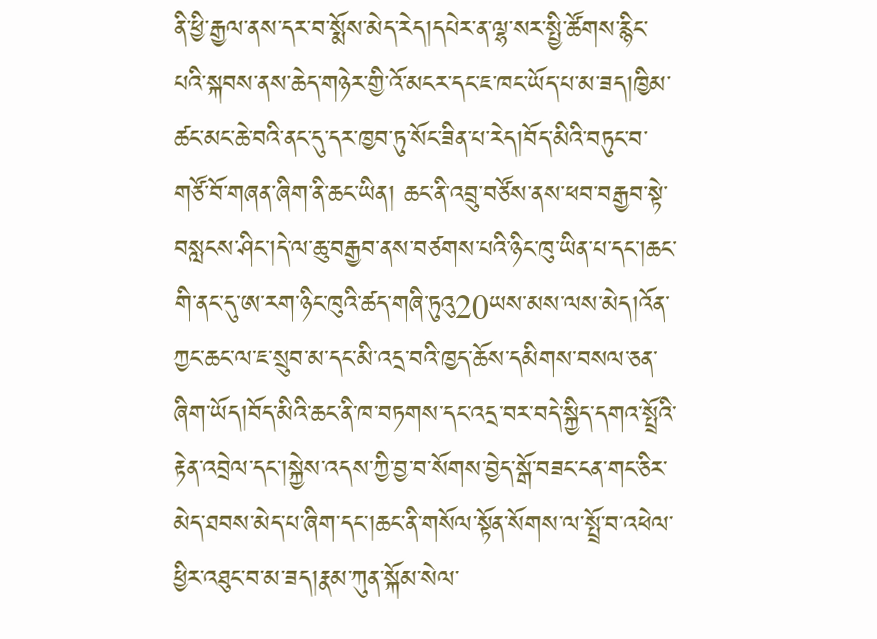ནི་ཕྱི་རྒྱལ་ནས་དར་བ་སྨོས་མེད་རེད།དཔེར་ན་ལྷ་སར་སྤྱི་ཚོགས་རྙིང་པའི་སྐབས་ནས་ཆེད་གཉེར་གྱི་འོ་མངར་དང་ཇ་ཁང་ཡོད་པ་མ་ཟད།ཁྱིམ་ཚང་མང་ཆེ་བའི་ནང་དུ་དར་ཁྱབ་ཏུ་སོང་ཟིན་པ་རེད།བོད་མིའི་བཏུང་བ་གཙོ་བོ་གཞན་ཞིག་ནི་ཆང་ཡིན། ཆང་ནི་འབྲུ་བཙོས་ནས་ཕབ་བརྒྱབ་སྟེ་བསླངས་ཤིང་།དེ་ལ་ཆུ་བརྒྱབ་ནས་བཙགས་པའི་ཉིང་ཁུ་ཡིན་པ་དང་།ཆང་གི་ནང་དུ་ཨ་རག་ཉིང་ཁུའི་ཚད་གཞི་ཏུའུ20ཡས་མས་ལས་མེད།འོན་ཀྱང་ཆང་ལ་ཇ་སྲུབ་མ་དང་མི་འདྲ་བའི་ཁྱད་ཆོས་དམིགས་བསལ་ཅན་ཞིག་ཡོད།བོད་མིའི་ཆང་ནི་ཁ་བཏགས་དང་འདྲ་བར་བདེ་སྐྱིད་དགའ་སྤྲོའི་རྟེན་འབྲེལ་དང་།སྐྱེས་འདས་ཀྱི་བྱ་བ་སོགས་བྱེད་སྒོ་བཟང་ངན་གང་ཅིར་མེད་ཐབས་མེད་པ་ཞིག་དང་།ཆང་ནི་གསོལ་སྟོན་སོགས་ལ་སྤྲོ་བ་འཕེལ་ཕྱིར་འཐུང་བ་མ་ཟད།རྣམ་ཀུན་སྐོམ་སེལ་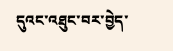དུའང་འཐུང་བར་བྱེད་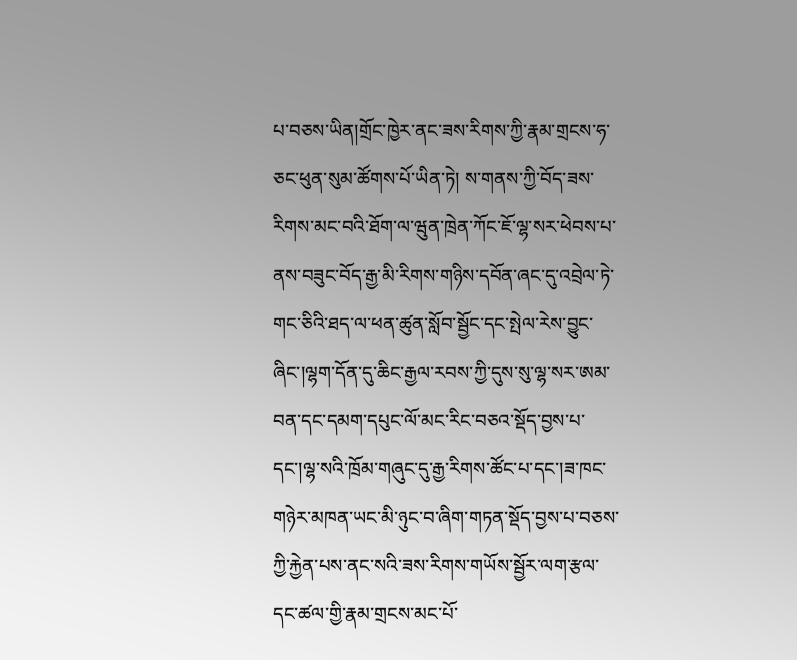པ་བཅས་ཡིན།གྲོང་ཁྱེར་ནང་ཟས་རིགས་ཀྱི་རྣམ་གྲངས་ཧ་ཅང་ཕུན་སུམ་ཚོགས་པོ་ཡིན་ཏེ། ས་གནས་ཀྱི་བོད་ཟས་རིགས་མང་བའི་ཐོག་ལ་ཝུན་ཁྲེན་ཀོང་ཇོ་ལྷ་སར་ཕེབས་པ་ནས་བཟུང་བོད་རྒྱ་མི་རིགས་གཉིས་དབོན་ཞང་དུ་འབྲེལ་ཏེ་གང་ཅིའི་ཐད་ལ་ཕན་ཚུན་སློབ་སྦྱོང་དང་སྤེལ་རེས་བྱུང་ཞིང་།ལྷག་དོན་དུ་ཆིང་རྒྱལ་རབས་ཀྱི་དུས་སུ་ལྷ་སར་ཨམ་བན་དང་དམག་དཔུང་ལོ་མང་རིང་བཅའ་སྡོད་བྱས་པ་དང་།ལྷ་སའི་ཁྲོམ་གཞུང་དུ་རྒྱ་རིགས་ཚོང་པ་དང་།ཟ་ཁང་གཉེར་མཁན་ཡང་མི་ཉུང་བ་ཞིག་གཏན་སྡོད་བྱས་པ་བཅས་ཀྱི་རྐྱེན་པས་ནང་སའི་ཟས་རིགས་གཡོས་སྦྱོར་ལག་རྩལ་དང་ཚལ་གྱི་རྣམ་གྲངས་མང་པོ་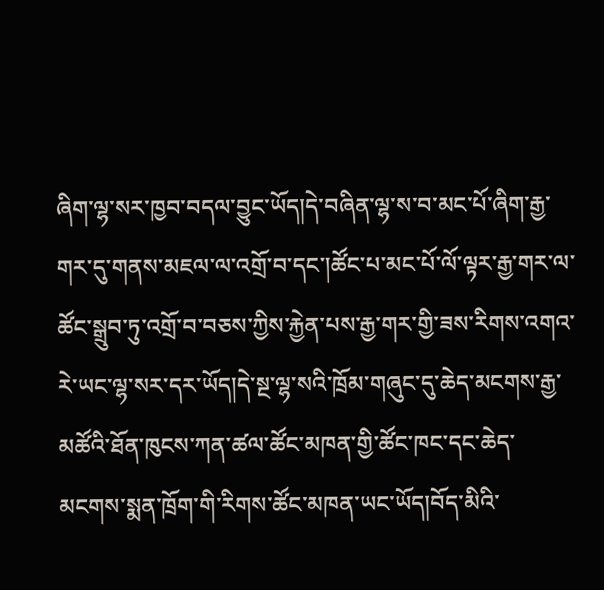ཞིག་ལྷ་སར་ཁྱབ་བདལ་བྱུང་ཡོད།དེ་བཞིན་ལྷ་ས་བ་མང་པོ་ཞིག་རྒྱ་གར་དུ་གནས་མཇལ་ལ་འགྲོ་བ་དང་།ཚོང་པ་མང་པོ་ལོ་ལྟར་རྒྱ་གར་ལ་ཚོང་སྒྲུབ་ཏུ་འགྲོ་བ་བཅས་ཀྱིས་རྐྱེན་པས་རྒྱ་གར་གྱི་ཟས་རིགས་འགའ་རེ་ཡང་ལྷ་སར་དར་ཡོད།དེ་སྔ་ལྷ་སའི་ཁྲོམ་གཞུང་དུ་ཆེད་མངགས་རྒྱ་མཚོའི་ཐོན་ཁུངས་ཀན་ཚལ་ཚོང་མཁན་གྱི་ཚོང་ཁང་དང་ཆེད་མངགས་སྨན་ཁྲོག་གི་རིགས་ཚོང་མཁན་ཡང་ཡོད།བོད་མིའི་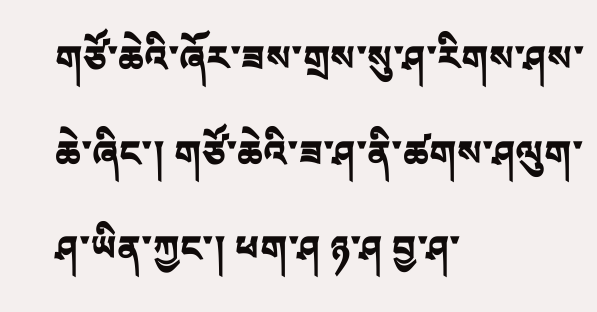གཙོ་ཆེའི་ཞོར་ཟས་གྲས་སུ་ཤ་རིགས་ཤས་ཆེ་ཞིང་། གཙོ་ཆེའི་ཟ་ཤ་ནི་ཚགས་ཤལུག་ཤ་ཡིན་ཀྱང་། ཕག་ཤ ཉ་ཤ བྱ་ཤ་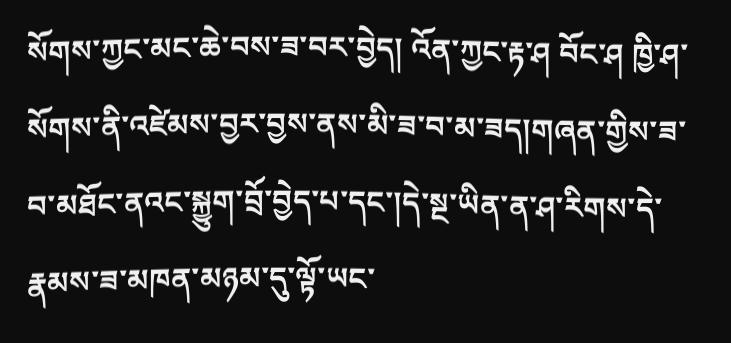སོགས་ཀྱང་མང་ཆེ་བས་ཟ་བར་བྱེད། འོན་ཀྱང་རྟ་ཤ བོང་ཤ ཁྱི་ཤ་སོགས་ནི་འཛེམས་བྱར་བྱས་ནས་མི་ཟ་བ་མ་ཟད།གཞན་གྱིས་ཟ་བ་མཐོང་ནའང་སྐྱུག་བྲོ་བྱེད་པ་དང་།དེ་སྔ་ཡིན་ན་ཤ་རིགས་དེ་རྣམས་ཟ་མཁན་མཉམ་དུ་ལྟོ་ཡང་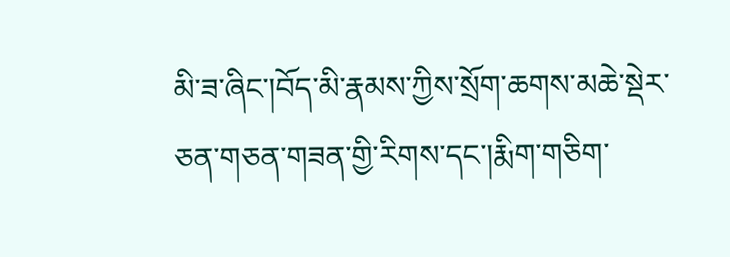མི་ཟ་ཞིང་།བོད་མི་རྣམས་ཀྱིས་སྲོག་ཆགས་མཆེ་སྡེར་ཅན་གཅན་གཟན་གྱི་རིགས་དང་།རྨིག་གཅིག་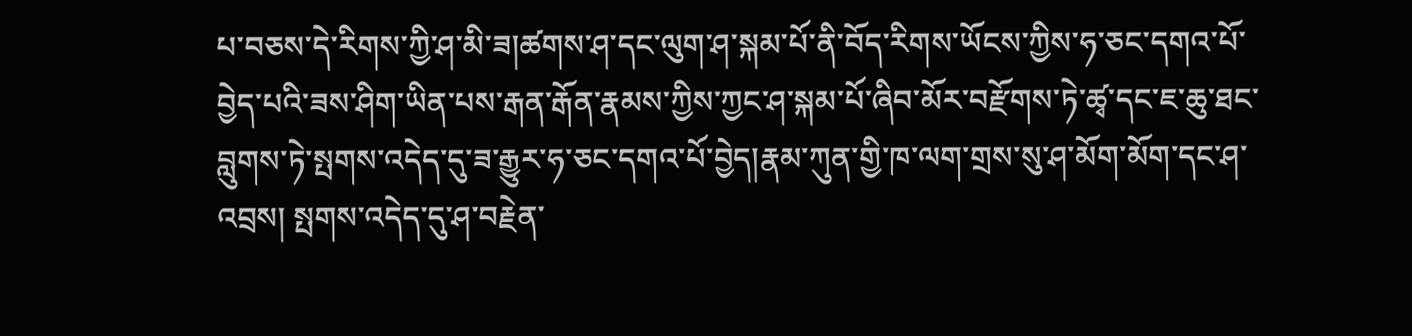པ་བཅས་དེ་རིགས་ཀྱི་ཤ་མི་ཟ།ཚགས་ཤ་དང་ལུག་ཤ་སྐམ་པོ་ནི་བོད་རིགས་ཡོངས་ཀྱིས་ཧ་ཅང་དགའ་པོ་བྱེད་པའི་ཟས་ཤིག་ཡིན་པས་རྒན་རྒོན་རྣམས་ཀྱིས་ཀྱང་ཤ་སྐམ་པོ་ཞིབ་མོར་བརྫོགས་ཏེ་ཚྭ་དང་ཇ་ཆུ་ཐང་བླུགས་ཏེ་སྤགས་འདེད་དུ་ཟ་རྒྱུར་ཧ་ཅང་དགའ་པོ་བྱེད།རྣམ་ཀུན་གྱི་ཁ་ལག་གྲས་སུ་ཤ་མོག་མོག་དང་ཤ་འབྲས། སྤགས་འདེད་དུ་ཤ་བརྗེན་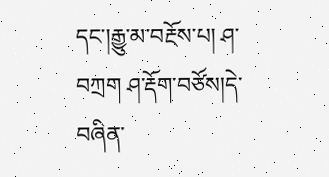དང་།རྒྱུ་མ་བརྔོས་པ། ཤ་བཀྲག ཤ་རྡོག་བཙོས།དེ་བཞིན་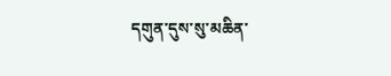དགུན་དུས་སུ་མཆིན་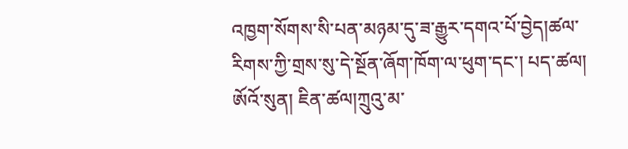འཁྱག་སོགས་སི་པན་མཉམ་དུ་ཟ་རྒྱུར་དགའ་པོ་བྱེད།ཚལ་རིགས་ཀྱི་གྲས་སུ་དེ་སྔོན་ཞོག་ཁོག་ལ་ཕུག་དང་། པད་ཚལ། ཨོའོ་སུན། ཇིན་ཚལ།ཀྲུའུ་མ་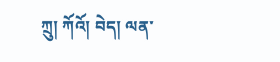ཀྲུ། ཀོའོ། བེད། ལན་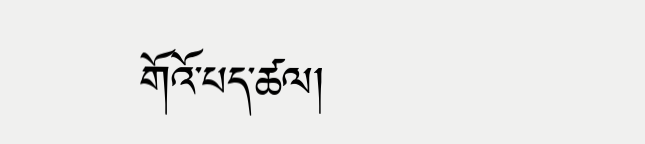གོའོ་པད་ཚལ།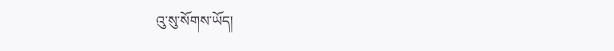འུ་སུ་སོགས་ཡོད།